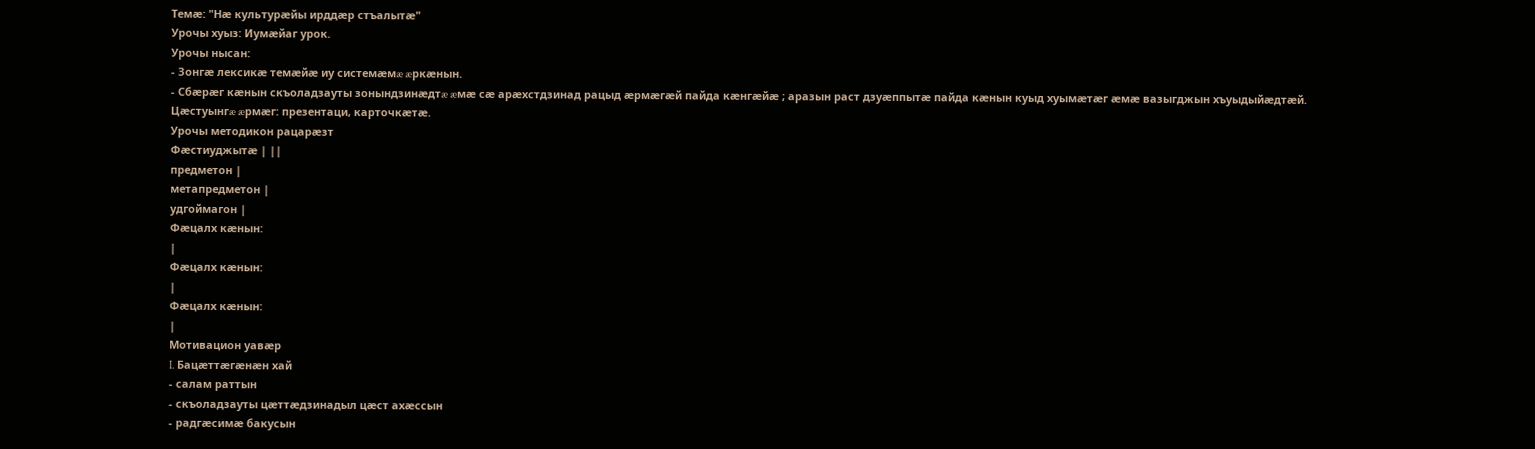Темæ: "Нæ культурæйы ирддæр стъалытæ"
Урочы хуыз: Иумæйаг урок.
Урочы нысан:
- Зонгæ лексикæ темæйæ иу системæмæ æркæнын.
- Сбæрæг кæнын скъоладзауты зонындзинæдтæ æмæ сæ арæхстдзинад рацыд æрмæгæй пайда кæнгæйæ ; аразын раст дзуæппытæ пайда кæнын куыд хуымæтæг æмæ вазыгджын хъуыдыйæдтæй.
Цæстуынгæ æрмæг: презентаци, карточкæтæ.
Урочы методикон рацарæзт
Фӕстиуджытӕ | ||
предметон |
метапредметон |
удгоймагон |
Фӕцалх кӕнын:
|
Фӕцалх кӕнын:
|
Фӕцалх кӕнын:
|
Мотивацион уавæр
I. Бацæттæгæнæн хай
- салам раттын
- скъоладзауты цæттæдзинадыл цæст ахæссын
- радгæсимæ бакусын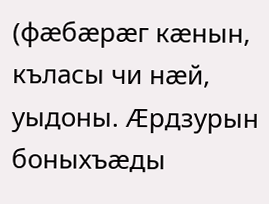(фæбæрæг кæнын, къласы чи нæй, уыдоны. Æрдзурын боныхъæды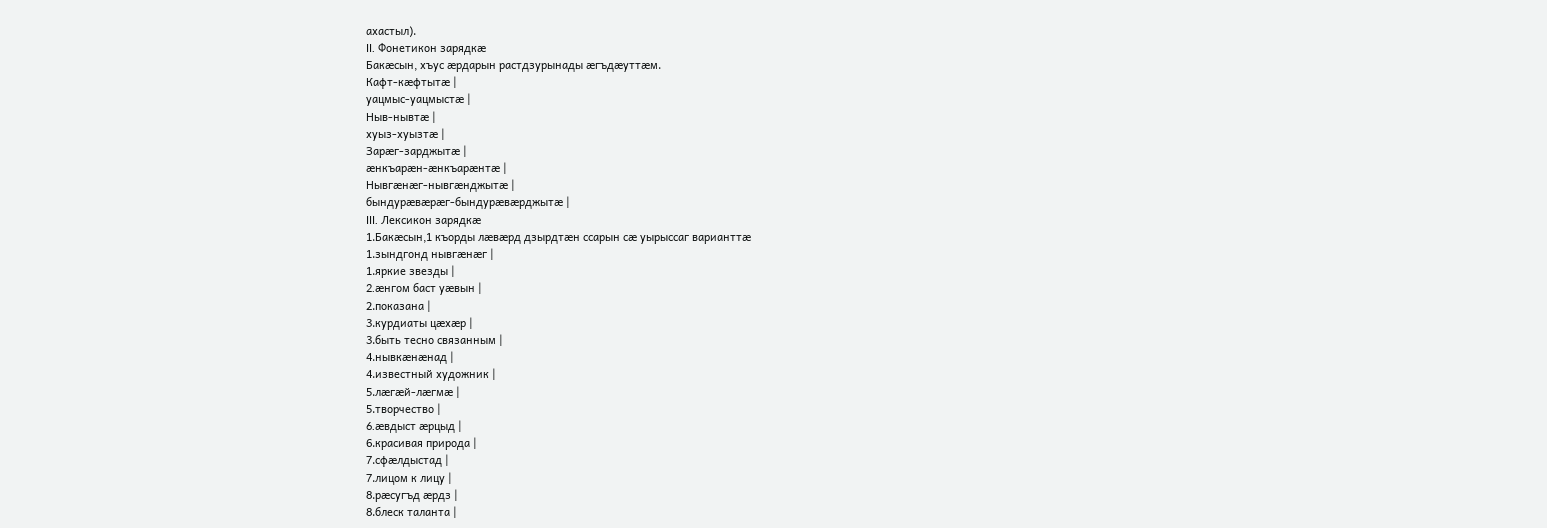ахастыл).
II. Фонетикон зарядкæ
Бакæсын, хъус æрдарын растдзурынады æгъдæуттæм.
Кафт-кæфтытæ |
уацмыс-уацмыстæ |
Ныв-нывтæ |
хуыз-хуызтæ |
Зарæг-зарджытæ |
æнкъарæн-æнкъарæнтæ |
Нывгæнæг-нывгæнджытæ |
бындурæвæрæг-бындурæвæрджытæ |
III. Лексикон зарядкæ
1.Бакæсын,1 къорды лæвæрд дзырдтæн ссарын сæ уырыссаг варианттæ
1.зындгонд нывгæнæг |
1.яркие звезды |
2.æнгом баст уæвын |
2.показана |
3.курдиаты цæхæр |
3.быть тесно связанным |
4.нывкæнæнад |
4.известный художник |
5.лæгæй-лæгмæ |
5.творчество |
6.æвдыст æрцыд |
6.красивая природа |
7.сфæлдыстад |
7.лицом к лицу |
8.рæсугъд æрдз |
8.блеск таланта |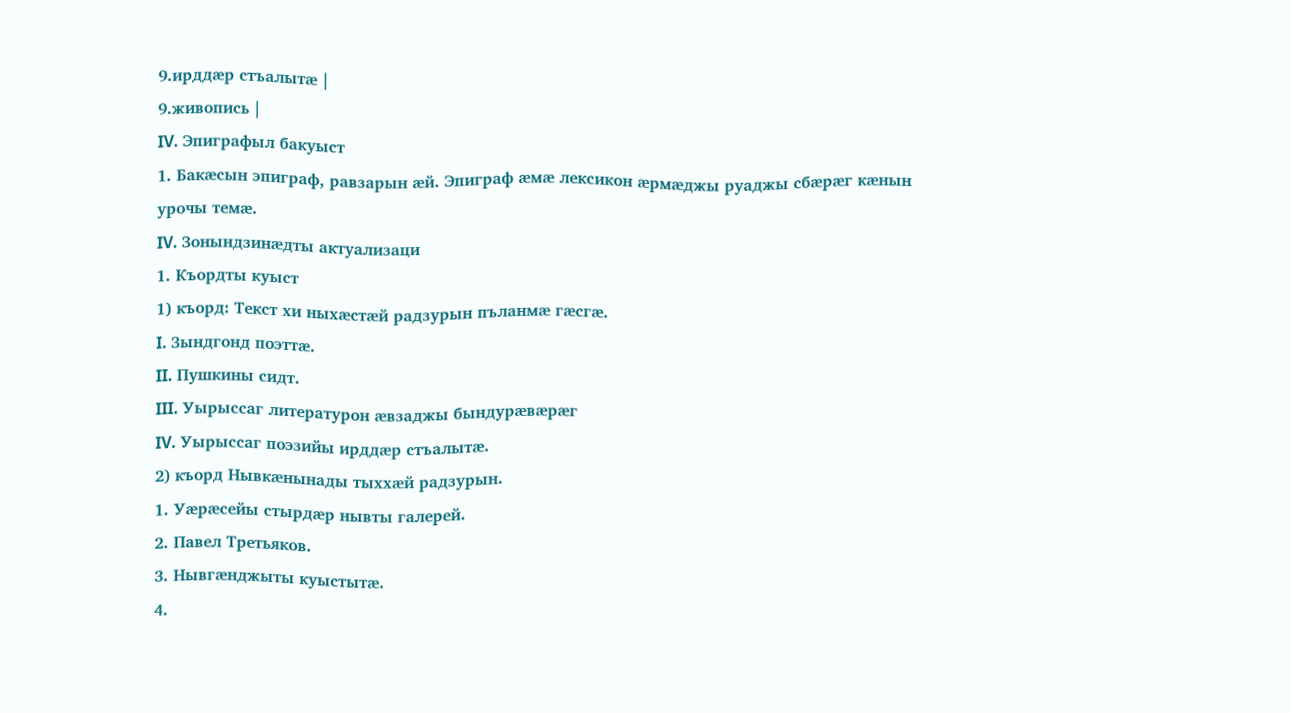9.ирддæр стъалытæ |
9.живопись |
IV. Эпиграфыл бакуыст
1. Бакæсын эпиграф, равзарын æй. Эпиграф æмæ лексикон æрмæджы руаджы сбæрæг кæнын урочы темæ.
IV. Зонындзинæдты актуализаци
1. Къордты куыст
1) къорд: Текст хи ныхæстæй радзурын пъланмæ гæсгæ.
I. Зындгонд поэттæ.
II. Пушкины сидт.
III. Уырыссаг литературон æвзаджы бындурæвæрæг
IV. Уырыссаг поэзийы ирддæр стъалытæ.
2) къорд Нывкæнынады тыххæй радзурын.
1. Уæрæсейы стырдæр нывты галерей.
2. Павел Третьяков.
3. Нывгæнджыты куыстытæ.
4.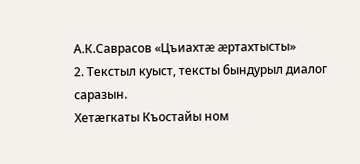А.К.Саврасов «Цъиахтæ æртахтысты»
2. Текстыл куыст, тексты бындурыл диалог саразын.
Хетæгкаты Къостайы ном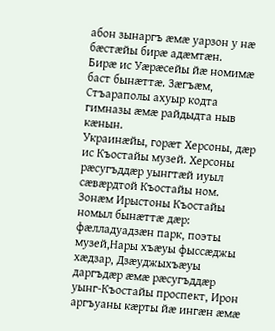абон зынаргъ æмæ уарзон у нæ бæстæйы бирæ адæмтæн.
Бирæ ис Уæрæсейы йæ номимæ баст бынæттæ. Зæгъæм, Стъараполы ахуыр кодта гимназы æмæ райдыдта ныв кæнын.
Украинæйы, горæт Херсоны, дæр ис Къостайы музей. Херсоны рæсугъддæр уынгтæй иуыл сæвæрдтой Къостайы ном.
Зонæм Ирыстоны Къостайы номыл бынæттæ дæр: фæлладуадзæн парк, поэты музей,Нары хъæуы фыссæджы хæдзар, Дзæуджыхъæуы даргъдæр æмæ рæсугъддæр уынг-Къостайы проспект, Ирон аргъуаны кæрты йæ ингæн æмæ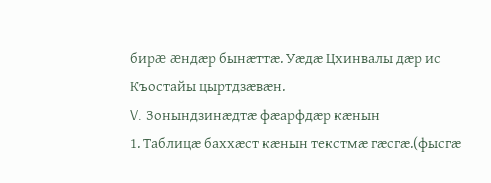бирæ æндæр бынæттæ. Уæдæ Цхинвалы дæр ис Къостайы цыртдзæвæн.
V. Зонындзинæдтæ фæарфдæр кæнын
1. Таблицæ баххæст кæнын текстмæ гæсгæ.(фысгæ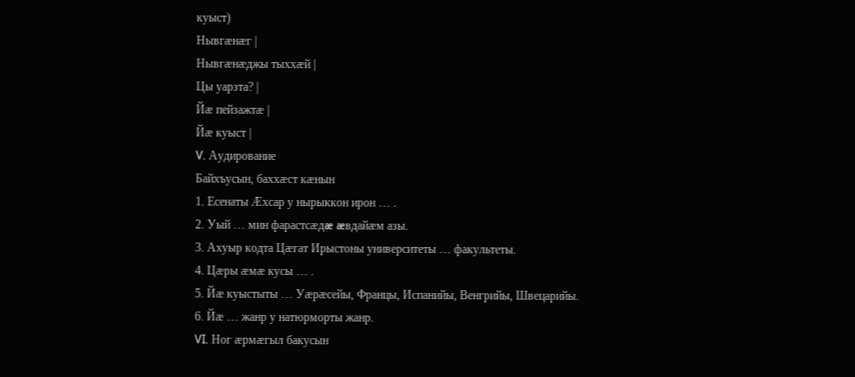куыст)
Нывгæнæг |
Нывгæнæджы тыххæй |
Цы уарзта? |
Йæ пейзажтæ |
Йæ куыст |
V. Аудирование
Байхъусын, баххæст кæнын
1. Есенаты Æхсар у нырыккон ирон … .
2. Уый … мин фарастсæдæ æвдайæм азы.
3. Ахуыр кодта Цæгат Ирыстоны университеты … факультеты.
4. Цæры æмæ кусы … .
5. Йæ куыстыты … Уæрæсейы, Францы, Испанийы, Венгрийы, Швецарийы.
6. Йæ … жанр у натюрморты жанр.
VI. Ног æрмæгыл бакусын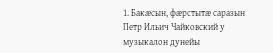1. Бакæсын, фæрстытæ саразын
Петр Ильич Чайковский у музыкалон дунейы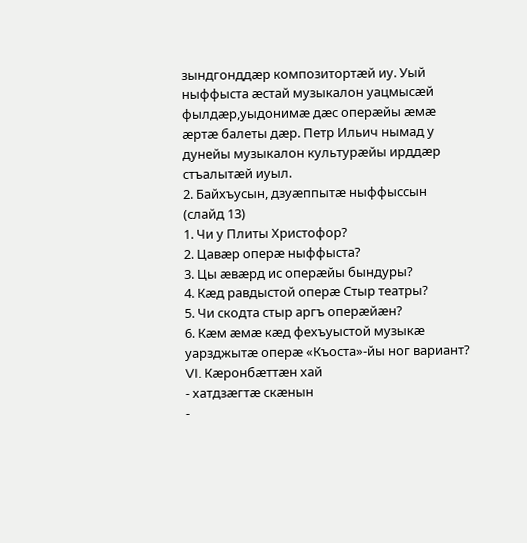зындгонддæр композитортæй иу. Уый ныффыста æстай музыкалон уацмысæй фылдæр,уыдонимæ дæс оперæйы æмæ æртæ балеты дæр. Петр Ильич нымад у дунейы музыкалон культурæйы ирддæр стъалытæй иуыл.
2. Байхъусын, дзуæппытæ ныффыссын (слайд 13)
1. Чи у Плиты Христофор?
2. Цавæр оперæ ныффыста?
3. Цы æвæрд ис оперæйы бындуры?
4. Кæд равдыстой оперæ Стыр театры?
5. Чи скодта стыр аргъ оперæйæн?
6. Кæм æмæ кæд фехъуыстой музыкæ уарзджытæ оперæ «Къоста»-йы ног вариант?
VI. Кæронбæттæн хай
- хатдзæгтæ скæнын
-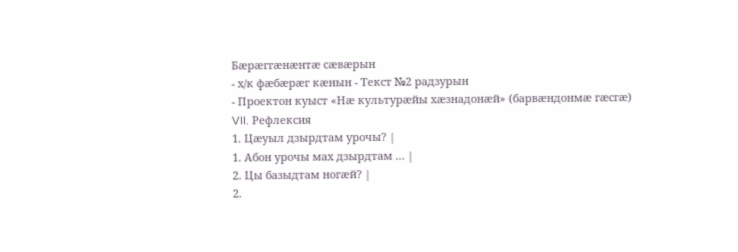Бæрæггæнæнтæ сæвæрын
- х/к фæбæрæг кæнын - Текст №2 радзурын
- Проектон куыст «Нæ культурæйы хæзнадонæй» (барвæндонмæ гæсгæ)
VII. Рефлексия
1. Цæуыл дзырдтам урочы? |
1. Абон урочы мах дзырдтам … |
2. Цы базыдтам ногæй? |
2.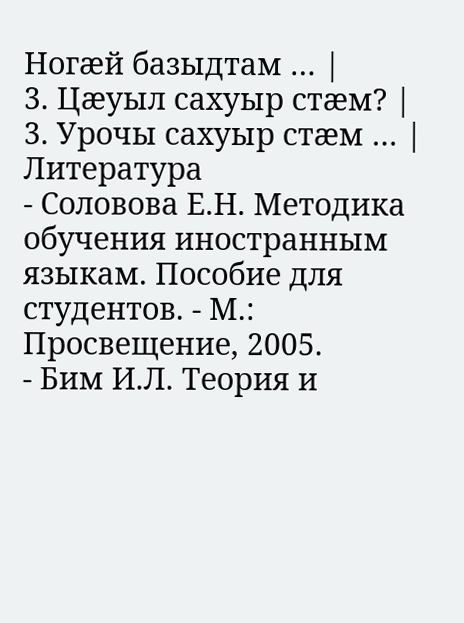Ногæй базыдтам … |
3. Цæуыл сахуыр стæм? |
3. Урочы сахуыр стæм … |
Литература
- Соловова Е.Н. Методика обучения иностранным языкам. Пособие для студентов. - М.: Просвещение, 2005.
- Бим И.Л. Теория и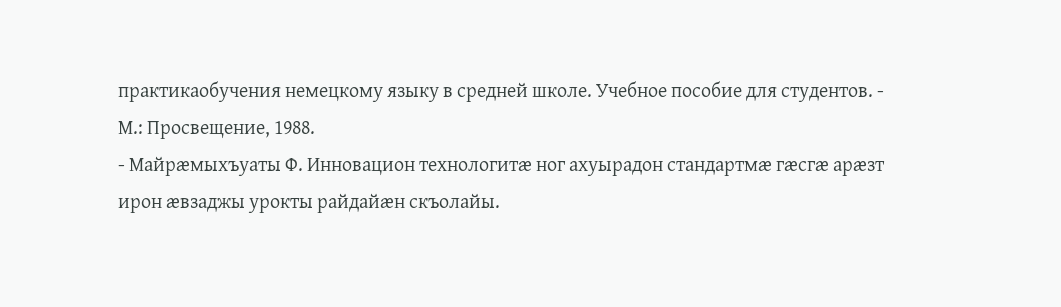практикаобучения немецкому языку в средней школе. Учебное пособие для студентов. - М.: Просвещение, 1988.
- Майрæмыхъуаты Ф. Инновацион технологитæ ног ахуырадон стандартмæ гæсгæ арæзт ирон æвзаджы урокты райдайæн скъолайы.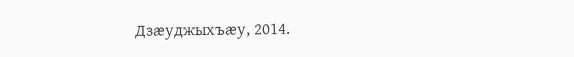Дзæуджыхъæу, 2014.